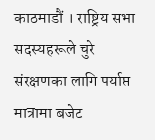काठमाडौं । राष्ट्रिय सभा सदस्यहरूले चुरे संरक्षणका लागि पर्याप्त मात्रामा बजेट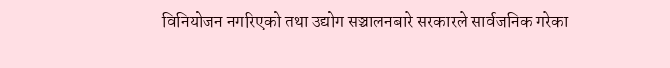विनियोजन नगरिएको तथा उद्योग सञ्चालनबारे सरकारले सार्वजनिक गरेका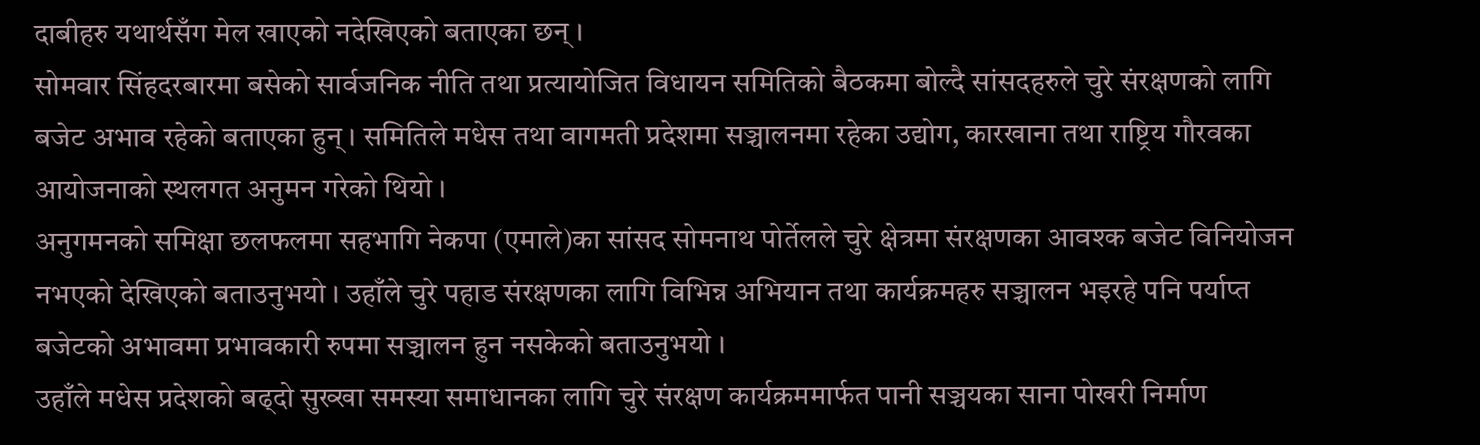दाबीहरु यथार्थसँग मेल खाएको नदेखिएको बताएका छन् ।
सोमवार सिंहदरबारमा बसेको सार्वजनिक नीति तथा प्रत्यायोजित विधायन समितिको बैठकमा बोल्दै सांसदहरुले चुरे संरक्षणको लागि बजेट अभाव रहेको बताएका हुन् । समितिले मधेस तथा वागमती प्रदेशमा सञ्चालनमा रहेका उद्योग, कारखाना तथा राष्ट्रिय गौरवका आयोजनाको स्थलगत अनुमन गरेको थियो ।
अनुगमनको समिक्षा छलफलमा सहभागि नेकपा (एमाले)का सांसद सोमनाथ पोर्तेलले चुरे क्षेत्रमा संरक्षणका आवश्क बजेट विनियोजन नभएको देखिएको बताउनुभयो । उहाँले चुरे पहाड संरक्षणका लागि विभिन्न अभियान तथा कार्यक्रमहरु सञ्चालन भइरहे पनि पर्याप्त बजेटको अभावमा प्रभावकारी रुपमा सञ्चालन हुन नसकेको बताउनुभयो ।
उहाँले मधेस प्रदेशको बढ्दो सुख्खा समस्या समाधानका लागि चुरे संरक्षण कार्यक्रममार्फत पानी सञ्चयका साना पोखरी निर्माण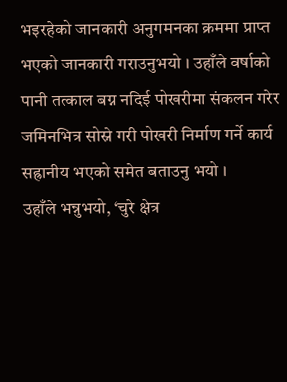भइरहेको जानकारी अनुगमनका क्रममा प्राप्त भएको जानकारी गराउनुभयो । उहाँले वर्षाको पानी तत्काल बग्न नदिई पोखरीमा संकलन गरेर जमिनभित्र सोस्ने गरी पोखरी निर्माण गर्ने कार्य सह्रानीय भएको समेत बताउनु भयो ।
उहाँले भन्नुभयो, ‘चुरे क्षेत्र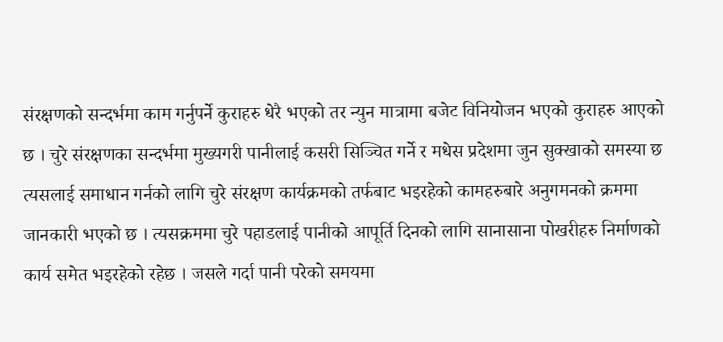संरक्षणको सन्दर्भमा काम गर्नुपर्ने कुराहरु धेरै भएको तर न्युन मात्रामा बजेट विनियोजन भएको कुराहरु आएको छ । चुरे संरक्षणका सन्दर्भमा मुख्यगरी पानीलाई कसरी सिञ्चित गर्ने र मधेस प्रदेशमा जुन सुक्खाको समस्या छ त्यसलाई समाधान गर्नको लागि चुरे संरक्षण कार्यक्रमको तर्फबाट भइरहेको कामहरुबारे अनुगमनको क्रममा जानकारी भएको छ । त्यसक्रममा चुरे पहाडलाई पानीको आपूर्ति दिनको लागि सानासाना पोखरीहरु निर्माणको कार्य समेत भइरहेको रहेछ । जसले गर्दा पानी परेको समयमा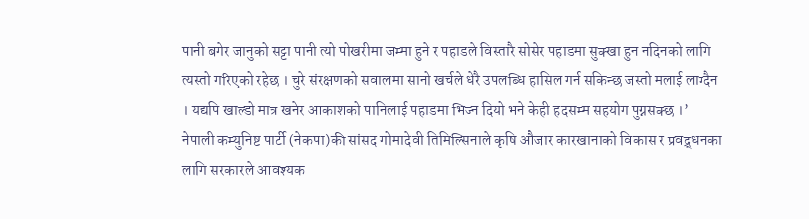पानी बगेर जानुको सट्टा पानी त्यो पोखरीमा जम्मा हुने र पहाडले विस्तारै सोसेर पहाडमा सुक्खा हुन नदिनको लागि त्यस्तो गरिएको रहेछ । चुरे संरक्षणको सवालमा सानो खर्चले धेरै उपलब्धि हासिल गर्न सकिन्छ जस्तो मलाई लाग्दैन । यद्यपि खाल्डो मात्र खनेर आकाशको पानिलाई पहाडमा भिज्न दियो भने केही हदसम्म सहयोग पुग्नसक्छ ।’
नेपाली कम्युनिष्ट पार्टी (नेकपा)की सांसद गोमादेवी तिमिल्सिनाले कृषि औजार कारखानाको विकास र प्रवद्र्धनका लागि सरकारले आवश्यक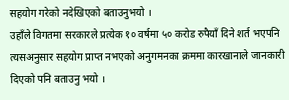सहयोग गरेको नदेखिएको बताउनुभयो ।
उहाँले विगतमा सरकारले प्रत्येक १० वर्षमा ५० करोड रुपैयाँ दिने शर्त भएपनि त्यसअनुसार सहयोग प्राप्त नभएको अनुगमनका क्रममा कारखानाले जानकारी दिएको पनि बताउनु भयो ।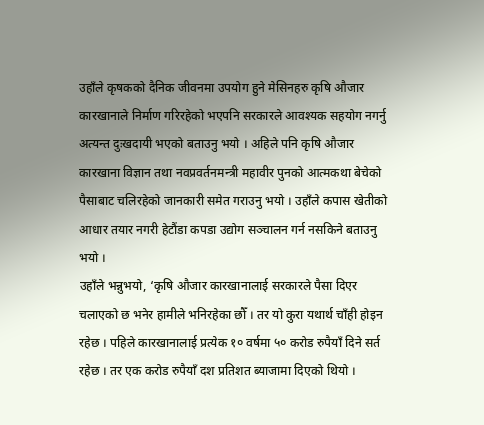उहाँले कृषकको दैनिक जीवनमा उपयोग हुने मेसिनहरु कृषि औजार कारखानाले निर्माण गरिरहेको भएपनि सरकारले आवश्यक सहयोग नगर्नु अत्यन्त दुःखदायी भएको बताउनु भयो । अहिले पनि कृषि औजार कारखाना विज्ञान तथा नवप्रवर्तनमन्त्री महावीर पुनको आत्मकथा बेचेको पैसाबाट चलिरहेको जानकारी समेत गराउनु भयो । उहाँले कपास खेतीको आधार तयार नगरी हेटौंडा कपडा उद्योग सञ्चालन गर्न नसकिने बताउनु भयो ।
उहाँले भन्नुभयो, ‘कृषि औजार कारखानालाई सरकारले पैसा दिएर चलाएको छ भनेर हामीले भनिरहेका छौँ । तर यो कुरा यथार्थ चाँही होइन रहेछ । पहिले कारखानालाई प्रत्येक १० वर्षमा ५० करोड रुपैयाँ दिने सर्त रहेछ । तर एक करोड रुपैयाँ दश प्रतिशत ब्याजामा दिएको थियो ।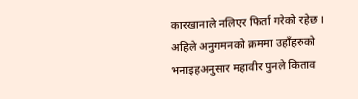कारखानाले नलिएर फिर्ता गरेको रहेछ । अहिले अनुगमनको क्रममा उहाँहरुको भनाइहअनुसार महावीर पुनले किताव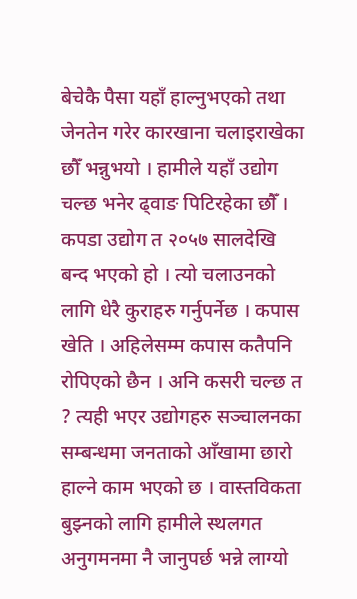बेचेकै पैसा यहाँ हाल्नुभएको तथा जेनतेन गरेर कारखाना चलाइराखेका छौँ भन्नुभयो । हामीले यहाँ उद्योग चल्छ भनेर ढ्वाङ पिटिरहेका छौँ । कपडा उद्योग त २०५७ सालदेखि बन्द भएको हो । त्यो चलाउनको लागि धेरै कुराहरु गर्नुपर्नेछ । कपास खेति । अहिलेसम्म कपास कतैपनि रोपिएको छैन । अनि कसरी चल्छ त ? त्यही भएर उद्योगहरु सञ्चालनका सम्बन्धमा जनताको आँखामा छारो हाल्ने काम भएको छ । वास्तविकता बुझ्नको लागि हामीले स्थलगत अनुगमनमा नै जानुपर्छ भन्ने लाग्यो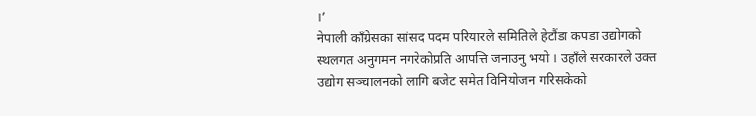।’
नेपाली काँग्रेसका सांसद पदम परियारले समितिले हेटौंडा कपडा उद्योगको स्थलगत अनुगमन नगरेकोप्रति आपत्ति जनाउनु भयो । उहाँले सरकारले उक्त उद्योग सञ्चालनको लागि बजेट समेत विनियोजन गरिसकेको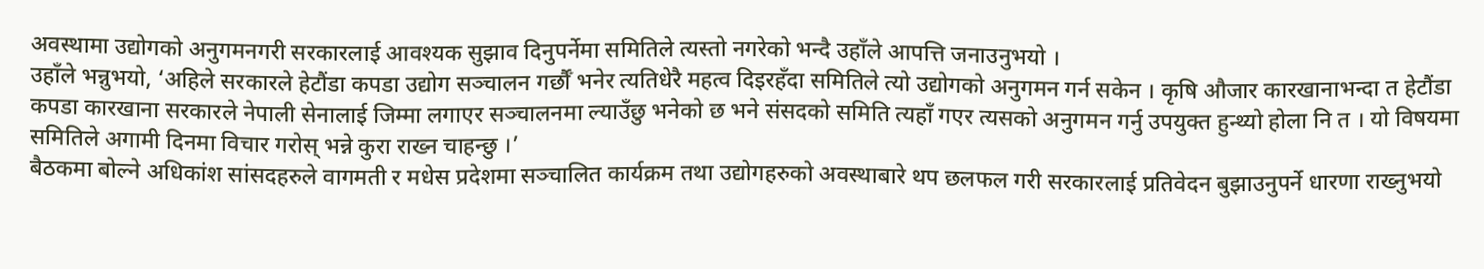अवस्थामा उद्योगको अनुगमनगरी सरकारलाई आवश्यक सुझाव दिनुपर्नेमा समितिले त्यस्तो नगरेको भन्दै उहाँले आपत्ति जनाउनुभयो ।
उहाँले भन्नुभयो, ‘अहिले सरकारले हेटौंडा कपडा उद्योग सञ्चालन गर्छौँ भनेर त्यतिधेरै महत्व दिइरहँदा समितिले त्यो उद्योगको अनुगमन गर्न सकेन । कृषि औजार कारखानाभन्दा त हेटौंडा कपडा कारखाना सरकारले नेपाली सेनालाई जिम्मा लगाएर सञ्चालनमा ल्याउँछु भनेको छ भने संसदको समिति त्यहाँ गएर त्यसको अनुगमन गर्नु उपयुक्त हुन्थ्यो होला नि त । यो विषयमा समितिले अगामी दिनमा विचार गरोस् भन्ने कुरा राख्न चाहन्छु ।’
बैठकमा बोल्ने अधिकांश सांसदहरुले वागमती र मधेस प्रदेशमा सञ्चालित कार्यक्रम तथा उद्योगहरुको अवस्थाबारे थप छलफल गरी सरकारलाई प्रतिवेदन बुझाउनुपर्ने धारणा राख्नुभयो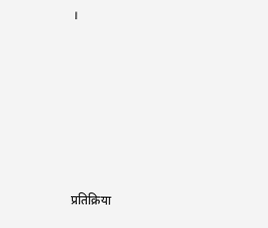।









प्रतिक्रिया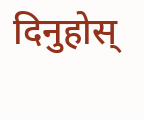दिनुहोस्